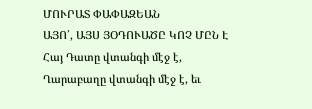ՄՈՒՐԱՏ ՓԱՓԱԶԵԱՆ
ԱՅՈ՛, ԱՅՍ ՅՕԴՈՒԱԾԸ ԿՈՉ ՄԸՆ Է
Հայ Դատը վտանգի մէջ է, Ղարաբաղը վտանգի մէջ է, եւ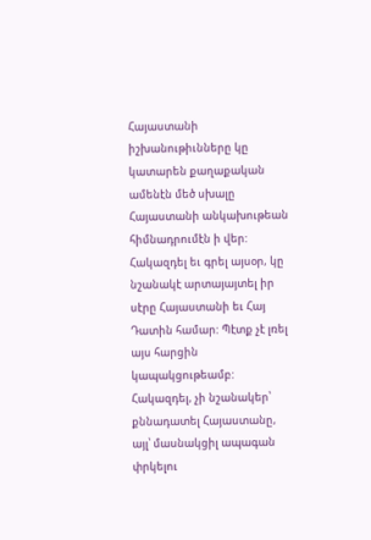Հայաստանի իշխանութիւնները կը կատարեն քաղաքական ամենէն մեծ սխալը Հայաստանի անկախութեան հիմնադրումէն ի վեր: Հակազդել եւ գրել այսօր, կը նշանակէ արտայայտել իր սէրը Հայաստանի եւ Հայ Դատին համար: Պէտք չէ լռել այս հարցին կապակցութեամբ: Հակազդել, չի նշանակեր՝ քննադատել Հայաստանը, այլ՝ մասնակցիլ ապագան փրկելու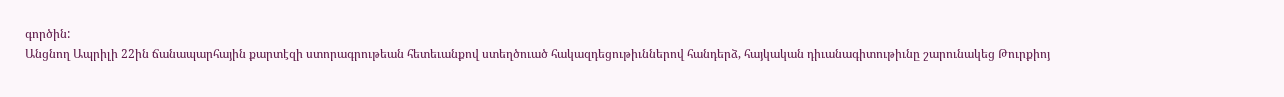գործին:
Անցնող Ապրիլի 22ին ճանապարհային քարտէզի ստորագրութեան հետեւանքով ստեղծուած հակազդեցութիւններով հանդերձ, հայկական դիւանագիտութիւնը շարունակեց Թուրքիոյ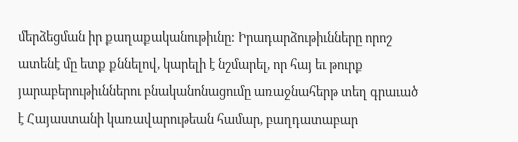մերձեցման իր քաղաքականութիւնը: Իրադարձութիւնները որոշ ատենէ մը ետք քննելով, կարելի է նշմարել, որ հայ եւ թուրք յարաբերութիւններու բնականոնացումը առաջնահերթ տեղ գրաւած է Հայաստանի կառավարութեան համար, բաղդատաբար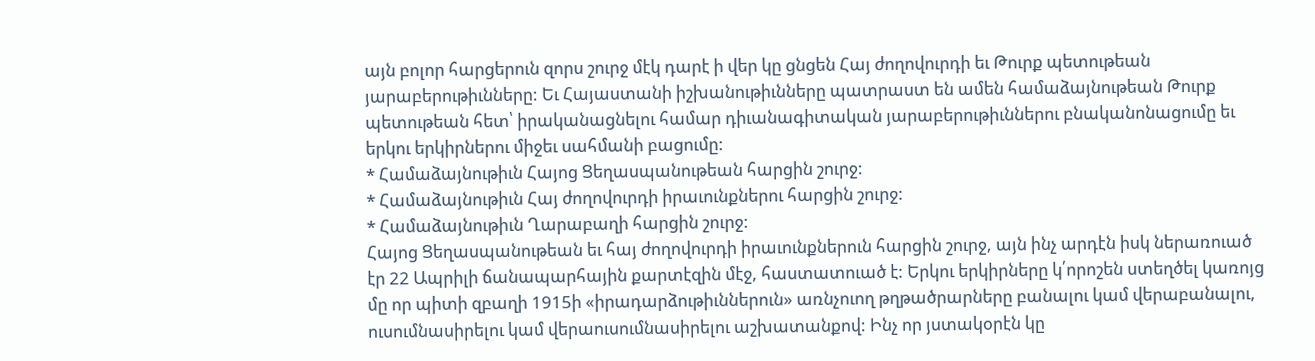այն բոլոր հարցերուն զորս շուրջ մէկ դարէ ի վեր կը ցնցեն Հայ ժողովուրդի եւ Թուրք պետութեան յարաբերութիւնները: Եւ Հայաստանի իշխանութիւնները պատրաստ են ամեն համաձայնութեան Թուրք պետութեան հետ՝ իրականացնելու համար դիւանագիտական յարաբերութիւններու բնականոնացումը եւ երկու երկիրներու միջեւ սահմանի բացումը:
* Համաձայնութիւն Հայոց Ցեղասպանութեան հարցին շուրջ:
* Համաձայնութիւն Հայ ժողովուրդի իրաւունքներու հարցին շուրջ:
* Համաձայնութիւն Ղարաբաղի հարցին շուրջ:
Հայոց Ցեղասպանութեան եւ հայ ժողովուրդի իրաւունքներուն հարցին շուրջ, այն ինչ արդէն իսկ ներառուած էր 22 Ապրիլի ճանապարհային քարտէզին մէջ, հաստատուած է: Երկու երկիրները կ՛որոշեն ստեղծել կառոյց մը որ պիտի զբաղի 1915ի «իրադարձութիւններուն» առնչուող թղթածրարները բանալու կամ վերաբանալու, ուսումնասիրելու կամ վերաուսումնասիրելու աշխատանքով: Ինչ որ յստակօրէն կը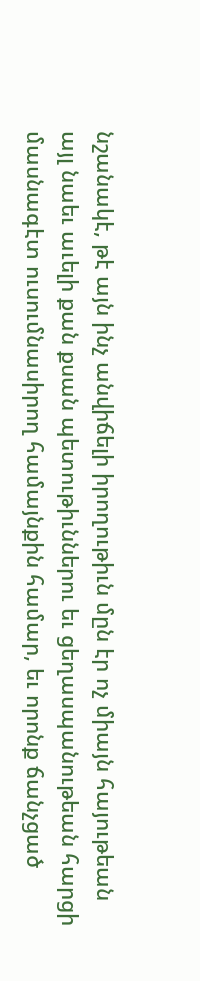նշանակէ, թէ այն ինչ անվիճելի իրողութիւն մըն էր ոչ միայն հայութեան այլ նաեւ աւելի քան քսան պետութիւններու եւ ցեղասպանութեան հարցի մասնագէտ ուսումնասիրող համայնքին համար, եւ որոնք ճանչցած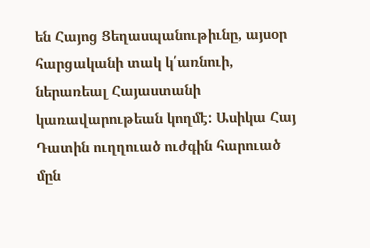են Հայոց Ցեղասպանութիւնը, այսօր հարցականի տակ կ՛առնուի, ներառեալ Հայաստանի կառավարութեան կողմէ: Ասիկա Հայ Դատին ուղղուած ուժգին հարուած մըն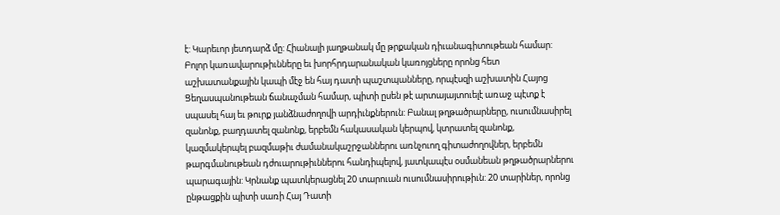է: Կարեւոր յետդարձ մը: Հիանալի յաղթանակ մը թրքական դիւանագիտութեան համար: Բոլոր կառավարութիւնները եւ խորհրդարանական կառոյցները որոնց հետ աշխատանքային կապի մէջ են հայ դատի պաշտպանները, որպէսզի աշխատին Հայոց Ցեղասպանութեան ճանաչման համար, պիտի ըսեն թէ արտայայտուելէ առաջ պէտք է սպասել հայ եւ թուրք յանձնաժողովի արդիւնքներուն: Բանալ թղթածրարները, ուսումնասիրել զանոնք, բաղդատել զանոնք, երբեմն հակասական կերպով, կտրատել զանոնք, կազմակերպել բազմաթիւ ժամանակաշրջաններու առնչուող գիտաժողովներ, երբեմն թարգմանութեան դժուարութիւններու հանդիպելով, յատկապէս օսմանեան թղթածրարներու պարագային: Կրնանք պատկերացնել 20 տարուան ուսումնասիրութիւն: 20 տարիներ, որոնց ընթացքին պիտի սառի Հայ Դատի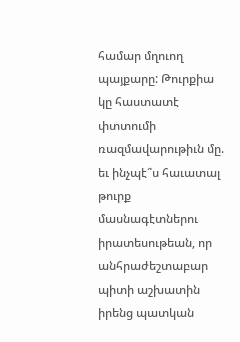համար մղուող պայքարը: Թուրքիա կը հաստատէ փտտումի ռազմավարութիւն մը. եւ ինչպէ՞ս հաւատալ թուրք մասնագէտներու իրատեսութեան, որ անհրաժեշտաբար պիտի աշխատին իրենց պատկան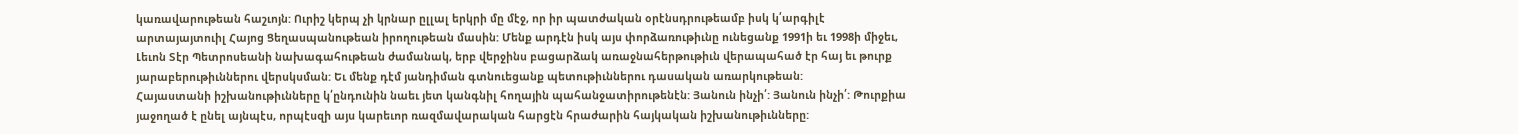կառավարութեան հաշւոյն: Ուրիշ կերպ չի կրնար ըլլալ երկրի մը մէջ, որ իր պատժական օրէնսդրութեամբ իսկ կ՛արգիլէ արտայայտուիլ Հայոց Ցեղասպանութեան իրողութեան մասին: Մենք արդէն իսկ այս փորձառութիւնը ունեցանք 1991ի եւ 1998ի միջեւ, Լեւոն Տէր Պետրոսեանի նախագահութեան ժամանակ, երբ վերջինս բացարձակ առաջնահերթութիւն վերապահած էր հայ եւ թուրք յարաբերութիւններու վերսկսման: Եւ մենք դէմ յանդիման գտնուեցանք պետութիւններու դասական առարկութեան:
Հայաստանի իշխանութիւնները կ՛ընդունին նաեւ յետ կանգնիլ հողային պահանջատիրութենէն: Յանուն ինչի՛: Յանուն ինչի՛: Թուրքիա յաջողած է ընել այնպէս, որպէսզի այս կարեւոր ռազմավարական հարցէն հրաժարին հայկական իշխանութիւնները: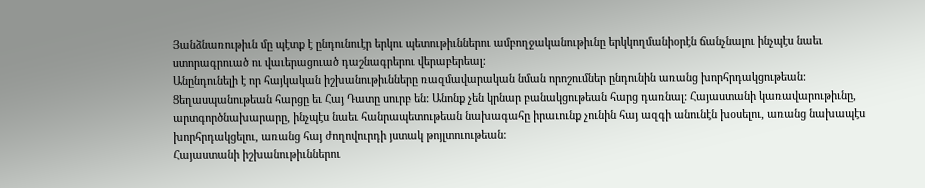Յանձնառութիւն մը պէտք է ընդունուէր երկու պետութիւններու ամբողջականութիւնը երկկողմանիօրէն ճանչնալու ինչպէս նաեւ ստորագրուած ու վաւերացուած դաշնագրերու վերաբերեալ:
Անընդունելի է որ հայկական իշխանութիւնները ռազմավարական նման որոշումներ ընդունին առանց խորհրդակցութեան: Ցեղասպանութեան հարցը եւ Հայ Դատը սուրբ են: Անոնք չեն կրնար բանակցութեան հարց դառնալ: Հայաստանի կառավարութիւնը, արտգործնախարարը, ինչպէս նաեւ հանրապետութեան նախագահը իրաւունք չունին հայ ազգի անունէն խօսելու, առանց նախապէս խորհրդակցելու, առանց հայ ժողովուրդի յստակ թոյլտուութեան:
Հայաստանի իշխանութիւններու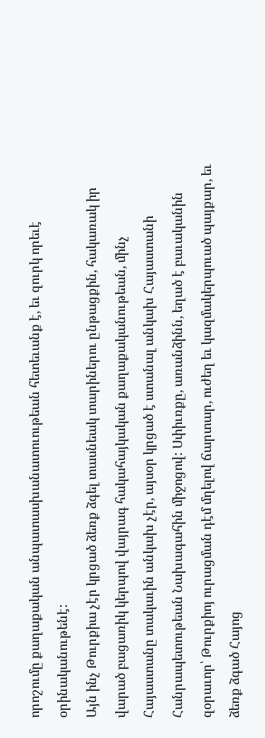որոշումը քաղաքական անպատասխանատուութեան հետեւանք է, եւ զուրկ որեւէ օրինականութենէ:
Այն ինչ Թուրքիա չէր կրցած ձեռք ձգել տասնեակ տարիներու ընթացքին, հակառակ իր վարած բացառիկ կերպով վայրագ հակահայկական քաղաքականութեան, մինչ Հայաստանը տակաւին անկախ չէր, այսօր կրցած է ստանալ անկախ Հայաստանի Հանրապետութեան Նախագահին միջոցով: Սփիւռքը, առանձինն, եղած է բաւականին զօրաւոր՝ Թուրքիոյ ուրացման դէմ մղելով ճարտար, ուժեղ եւ կազմակերպուած պայքար, եւ ձեռք ձգած Հայոց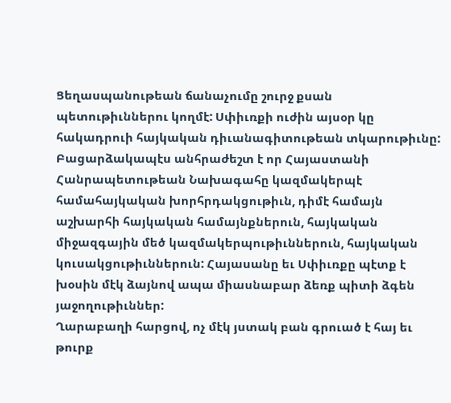Ցեղասպանութեան ճանաչումը շուրջ քսան պետութիւններու կողմէ: Սփիւռքի ուժին այսօր կը հակադրուի հայկական դիւանագիտութեան տկարութիւնը: Բացարձակապէս անհրաժեշտ է որ Հայաստանի Հանրապետութեան Նախագահը կազմակերպէ համահայկական խորհրդակցութիւն, դիմէ համայն աշխարհի հայկական համայնքներուն, հայկական միջազգային մեծ կազմակերպութիւններուն, հայկական կուսակցութիւններուն: Հայասանը եւ Սփիւռքը պէտք է խօսին մէկ ձայնով ապա միասնաբար ձեռք պիտի ձգեն յաջողութիւններ:
Ղարաբաղի հարցով, ոչ մէկ յստակ բան գրուած է հայ եւ թուրք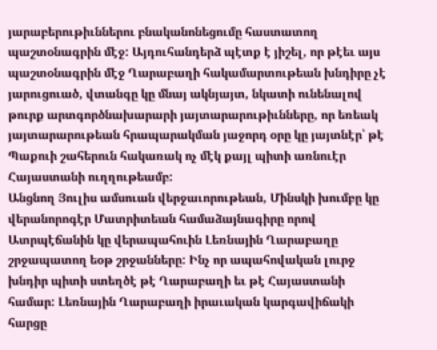յարաբերութիւններու բնականոնեցումը հաստատող պաշտօնագրին մէջ: Այդուհանդերձ պէտք է յիշել, որ թէեւ այս պաշտօնագրին մէջ Ղարաբաղի հակամարտութեան խնդիրը չէ յարուցուած, վտանգը կը մնայ ակնյայտ, նկատի ունենալով թուրք արտգործնախարարի յայտարարութիւնները, որ եռեակ յայտարարութեան հրապարակման յաջորդ օրը կը յայտնէր՝ թէ Պաքուի շահերուն հակառակ ոչ մէկ քայլ պիտի առնուէր Հայաստանի ուղղութեամբ:
Անցնող Յուլիս ամսուան վերջաւորութեան, Մինսկի խումբը կը վերանորոգէր Մատրիտեան համաձայնագիրը որով Ատրպէճանին կը վերապահուին Լեռնային Ղարաբաղը շրջապատող եօթ շրջանները: Ինչ որ ապահովական լուրջ խնդիր պիտի ստեղծէ թէ Ղարաբաղի եւ թէ Հայաստանի համար: Լեռնային Ղարաբաղի իրաւական կարգավիճակի հարցը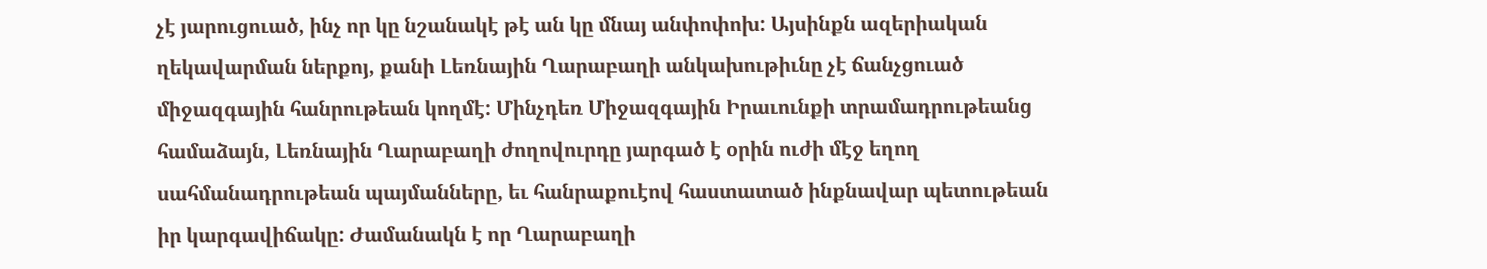չէ յարուցուած, ինչ որ կը նշանակէ թէ ան կը մնայ անփոփոխ: Այսինքն ազերիական ղեկավարման ներքոյ, քանի Լեռնային Ղարաբաղի անկախութիւնը չէ ճանչցուած միջազգային հանրութեան կողմէ: Մինչդեռ Միջազգային Իրաւունքի տրամադրութեանց համաձայն, Լեռնային Ղարաբաղի ժողովուրդը յարգած է օրին ուժի մէջ եղող սահմանադրութեան պայմանները, եւ հանրաքուէով հաստատած ինքնավար պետութեան իր կարգավիճակը: Ժամանակն է որ Ղարաբաղի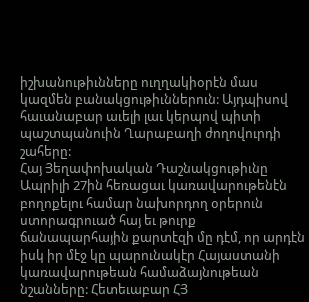իշխանութիւնները ուղղակիօրէն մաս կազմեն բանակցութիւններուն: Այդպիսով հաւանաբար աւելի լաւ կերպով պիտի պաշտպանուին Ղարաբաղի ժողովուրդի շահերը:
Հայ Յեղափոխական Դաշնակցութիւնը Ապրիլի 27ին հեռացաւ կառավարութենէն բողոքելու համար նախորդող օրերուն ստորագրուած հայ եւ թուրք ճանապարհային քարտէզի մը դէմ, որ արդէն իսկ իր մէջ կը պարունակէր Հայաստանի կառավարութեան համաձայնութեան նշանները: Հետեւաբար ՀՅ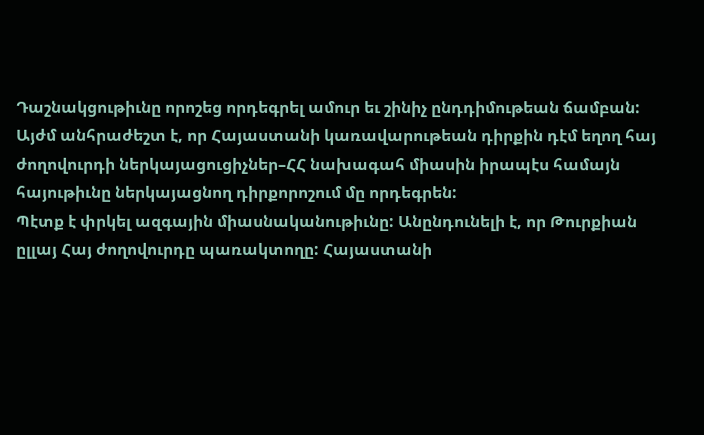Դաշնակցութիւնը որոշեց որդեգրել ամուր եւ շինիչ ընդդիմութեան ճամբան:
Այժմ անհրաժեշտ է, որ Հայաստանի կառավարութեան դիրքին դէմ եղող հայ ժողովուրդի ներկայացուցիչներ–ՀՀ նախագահ միասին իրապէս համայն հայութիւնը ներկայացնող դիրքորոշում մը որդեգրեն:
Պէտք է փրկել ազգային միասնականութիւնը: Անընդունելի է, որ Թուրքիան ըլլայ Հայ ժողովուրդը պառակտողը: Հայաստանի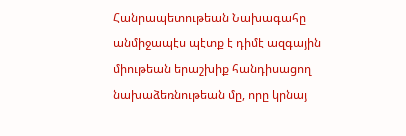Հանրապետութեան Նախագահը անմիջապէս պէտք է դիմէ ազգային միութեան երաշխիք հանդիսացող նախաձեռնութեան մը, որը կրնայ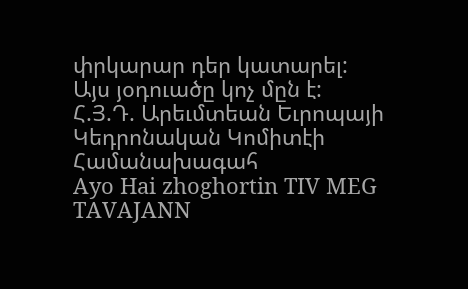փրկարար դեր կատարել:
Այս յօդուածը կոչ մըն է:
Հ.Յ.Դ. Արեւմտեան Եւրոպայի
Կեդրոնական Կոմիտէի
Համանախագահ
Ayo Hai zhoghortin TIV MEG TAVAJANN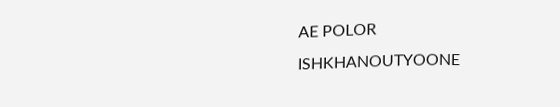AE POLOR
ISHKHANOUTYOONE